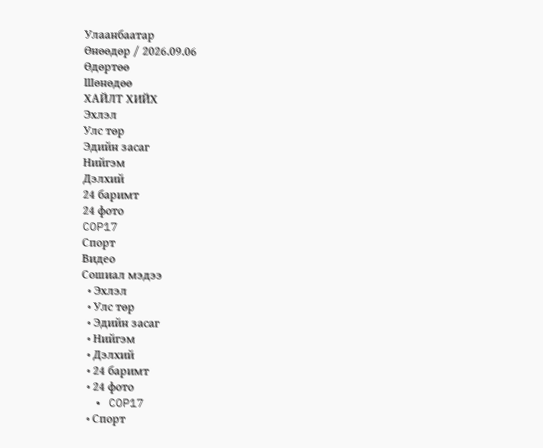Улаанбаатар
Өнөөдөр / 2026.09.06
Өдөртөө
Шөнөдөө
ХАЙЛТ ХИЙХ
Эхлэл
Улс төр
Эдийн засаг
Нийгэм
Дэлхий
24 баримт
24 фото
COP17
Спорт
Видео
Сошиал мэдээ
  • Эхлэл
  • Улс төр
  • Эдийн засаг
  • Нийгэм
  • Дэлхий
  • 24 баримт
  • 24 фото
  • COP17
  • Спорт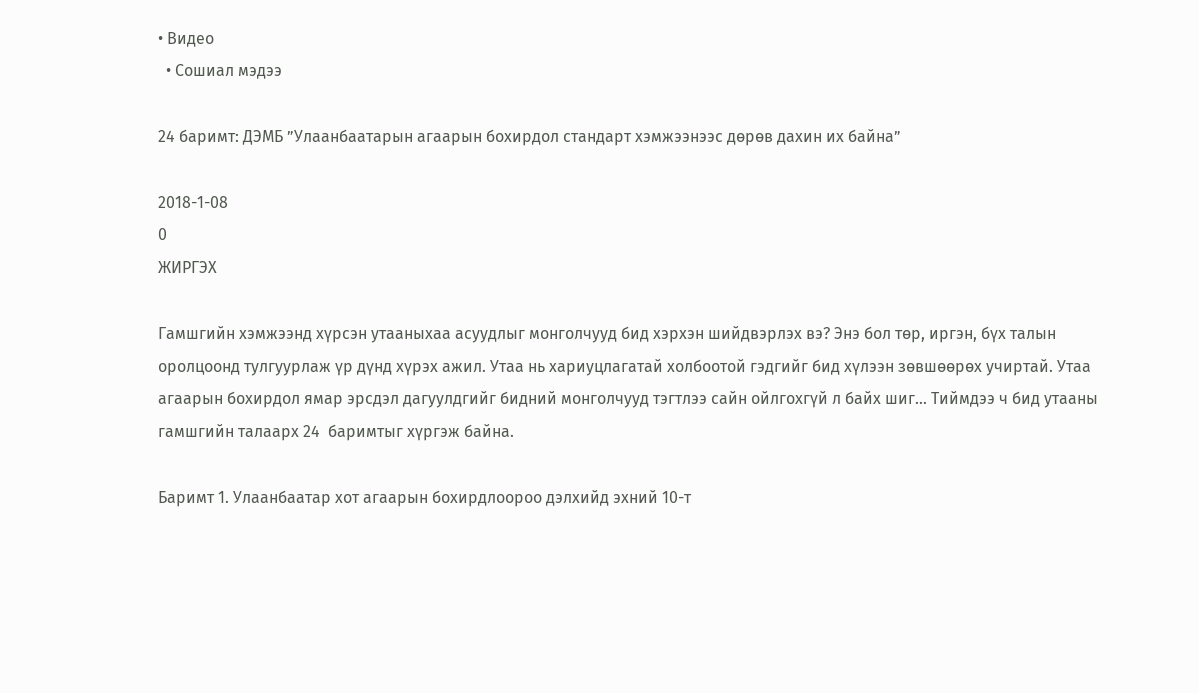• Видео
  • Сошиал мэдээ

24 баримт: ДЭМБ ”Улаанбаатарын агаарын бохирдол стандарт хэмжээнээс дөрөв дахин их байна”

2018-1-08
0
ЖИРГЭХ

Гамшгийн хэмжээнд хүрсэн утааныхаа асуудлыг монголчууд бид хэрхэн шийдвэрлэх вэ? Энэ бол төр, иргэн, бүх талын оролцоонд тулгуурлаж үр дүнд хүрэх ажил. Утаа нь хариуцлагатай холбоотой гэдгийг бид хүлээн зөвшөөрөх учиртай. Утаа агаарын бохирдол ямар эрсдэл дагуулдгийг бидний монголчууд тэгтлээ сайн ойлгохгүй л байх шиг... Тиймдээ ч бид утааны гамшгийн талаарх 24  баримтыг хүргэж байна.

Баримт 1. Улаанбаатар хот агаарын бохирдлоороо дэлхийд эхний 10-т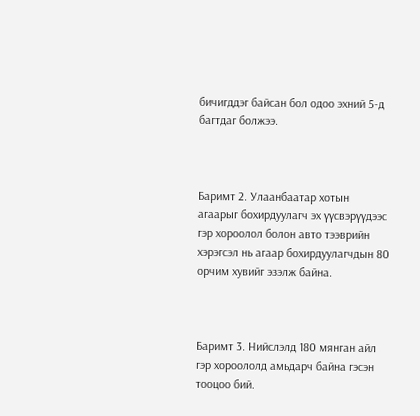бичигддэг байсан бол одоо эхний 5-д багтдаг болжээ.



Баримт 2. Улаанбаатар хотын агаарыг бохирдуулагч эх үүсвэрүүдээс гэр хороолол болон авто тээврийн хэрэгсэл нь агаар бохирдуулагчдын 80 орчим хувийг эзэлж байна.



Баримт 3. Нийслэлд 180 мянган айл гэр хороололд амьдарч байна гэсэн тооцоо бий.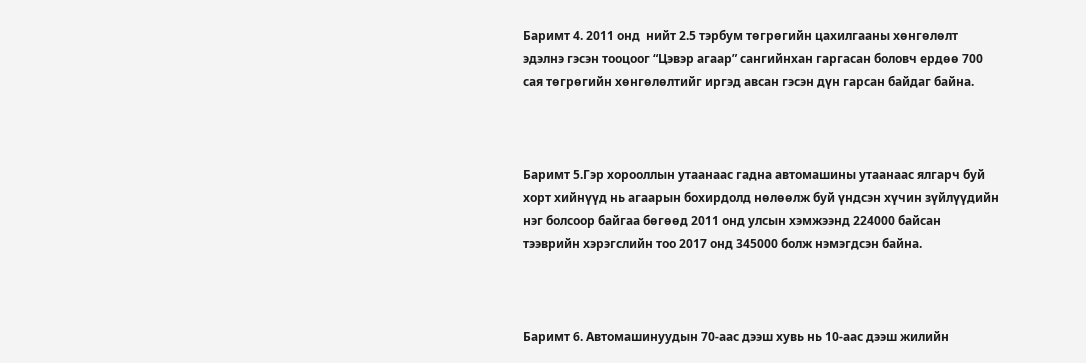Баримт 4. 2011 онд  нийт 2.5 тэрбум төгрөгийн цахилгааны хөнгөлөлт эдэлнэ гэсэн тооцоог “Цэвэр агаар” сангийнхан гаргасан боловч ердөө 700 сая төгрөгийн хөнгөлөлтийг иргэд авсан гэсэн дүн гарсан байдаг байна.



Баримт 5.Гэр хорооллын утаанаас гадна автомашины утаанаас ялгарч буй хорт хийнүүд нь агаарын бохирдолд нөлөөлж буй үндсэн хүчин зүйлүүдийн нэг болсоор байгаа бөгөөд 2011 онд улсын хэмжээнд 224000 байсан тээврийн хэрэгслийн тоо 2017 онд 345000 болж нэмэгдсэн байна.



Баримт 6. Автомашинуудын 70-аас дээш хувь нь 10-аас дээш жилийн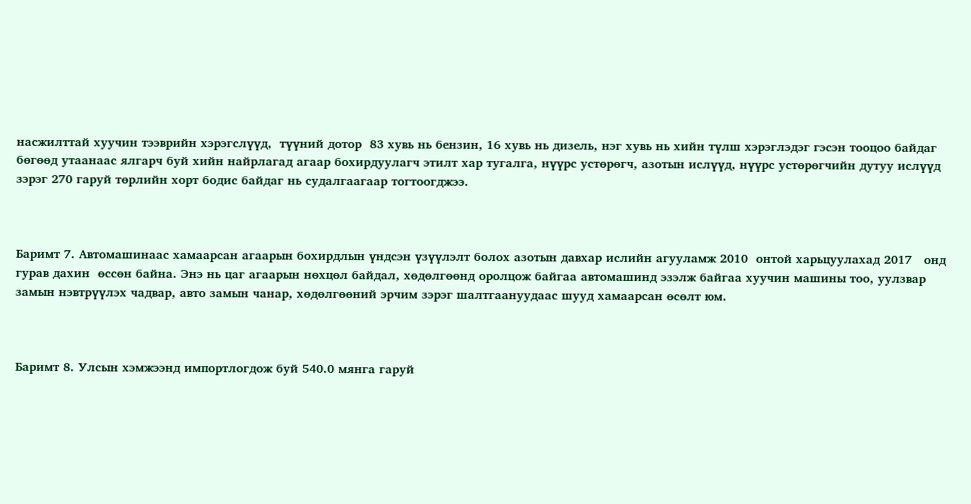насжилттай хуучин тээврийн хэрэгслүүд,  түүний дотор  83 хувь нь бензин, 16 хувь нь дизель, нэг хувь нь хийн түлш хэрэглэдэг гэсэн тооцоо байдаг бөгөөд утаанаас ялгарч буй хийн найрлагад агаар бохирдуулагч этилт хар тугалга, нүүрс устөрөгч, азотын ислүүд, нүүрс устөрөгчийн дутуу ислүүд зэрэг 270 гаруй төрлийн хорт бодис байдаг нь судалгаагаар тогтоогджээ.



Баримт 7. Автомашинаас хамаарсан агаарын бохирдлын үндсэн үзүүлэлт болох азотын давхар ислийн агууламж 2010  онтой харьцуулахад 2017   онд гурав дахин  өссөн байна. Энэ нь цаг агаарын нөхцөл байдал, хөдөлгөөнд оролцож байгаа автомашинд эзэлж байгаа хуучин машины тоо, уулзвар замын нэвтрүүлэх чадвар, авто замын чанар, хөдөлгөөний эрчим зэрэг шалтгаануудаас шууд хамаарсан өсөлт юм.



Баримт 8. Улсын хэмжээнд импортлогдож буй 540.0 мянга гаруй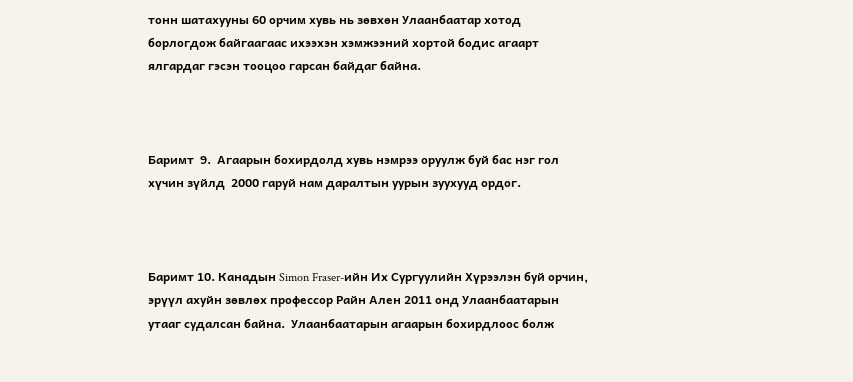тонн шатахууны 60 орчим хувь нь зөвхөн Улаанбаатар хотод борлогдож байгаагаас ихээхэн хэмжээний хортой бодис агаарт ялгардаг гэсэн тооцоо гарсан байдаг байна.



Баримт  9.  Агаарын бохирдолд хувь нэмрээ оруулж буй бас нэг гол хүчин зүйлд  2000 гаруй нам даралтын уурын зуухууд ордог.



Баримт 10. Канадын Simon Fraser-ийн Их Сургуулийн Хүрээлэн буй орчин, эрүүл ахуйн зөвлөх профессор Райн Ален 2011 онд Улаанбаатарын утааг судалсан байна.  Улаанбаатарын агаарын бохирдлоос болж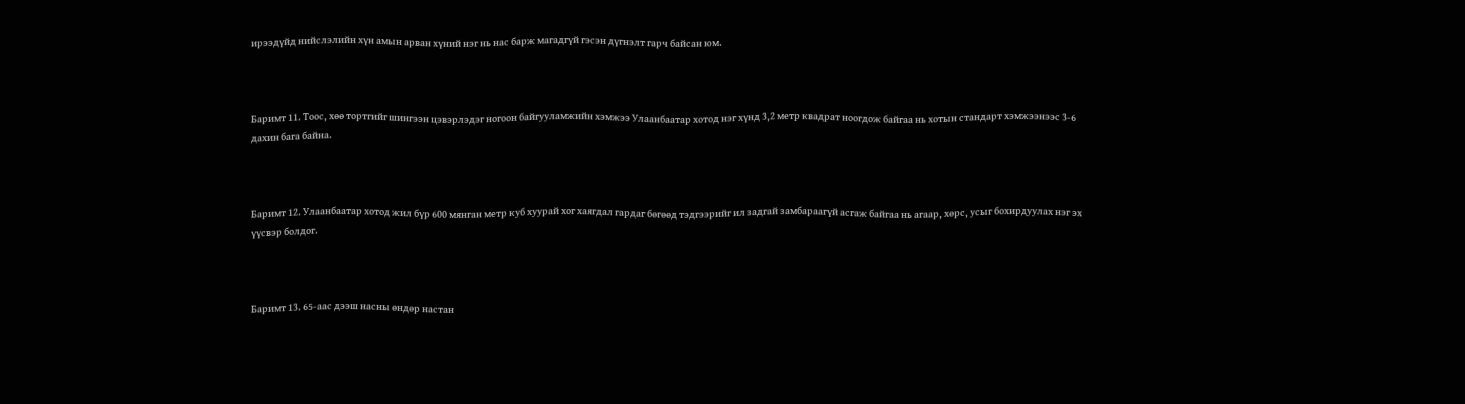ирээдүйд нийслэлийн хүн амын арван хүний нэг нь нас барж магадгүй гэсэн дүгнэлт гарч байсан юм.



Баримт 11. Тоос, хөө тортгийг шингээн цэвэрлэдэг ногоон байгууламжийн хэмжээ Улаанбаатар хотод нэг хүнд 3,2 метр квадрат ноогдож байгаа нь хотын стандарт хэмжээнээс 3-6 дахин бага байна.



Баримт 12. Улаанбаатар хотод жил бүр 600 мянган метр куб хуурай хог хаягдал гардаг бөгөөд тэдгээрийг ил задгай замбараагүй асгаж байгаа нь агаар, хөрс, усыг бохирдуулах нэг эх үүсвэр болдог.



Баримт 13. 65-аас дээш насны өндөр настан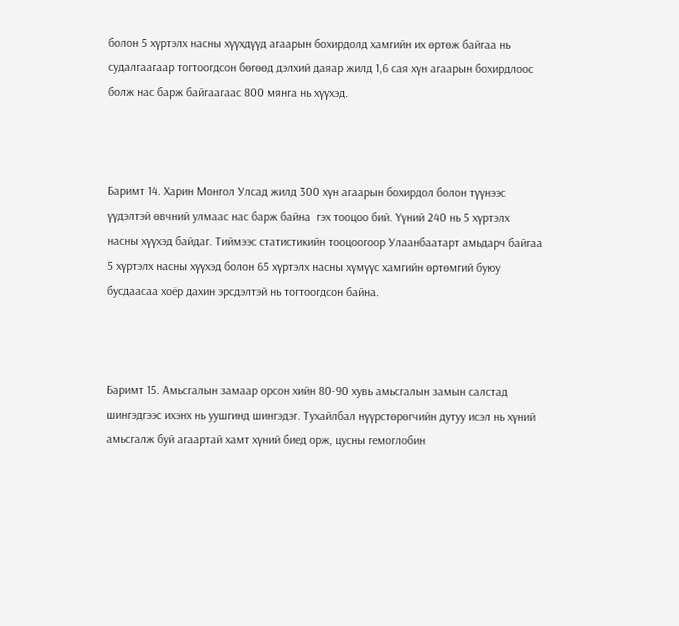болон 5 хүртэлх насны хүүхдүүд агаарын бохирдолд хамгийн их өртөж байгаа нь судалгаагаар тогтоогдсон бөгөөд дэлхий даяар жилд 1,6 сая хүн агаарын бохирдлоос болж нас барж байгаагаас 800 мянга нь хүүхэд.



Баримт 14. Харин Монгол Улсад жилд 300 хүн агаарын бохирдол болон түүнээс үүдэлтэй өвчний улмаас нас барж байна  гэх тооцоо бий. Үүний 240 нь 5 хүртэлх насны хүүхэд байдаг. Тиймээс статистикийн тооцоогоор Улаанбаатарт амьдарч байгаа 5 хүртэлх насны хүүхэд болон 65 хүртэлх насны хүмүүс хамгийн өртөмгий буюу бусдаасаа хоёр дахин эрсдэлтэй нь тогтоогдсон байна.



Баримт 15. Амьсгалын замаар орсон хийн 80-90 хувь амьсгалын замын салстад шингэдгээс ихэнх нь уушгинд шингэдэг. Тухайлбал нүүрстөрөгчийн дутуу исэл нь хүний амьсгалж буй агаартай хамт хүний биед орж, цусны гемоглобин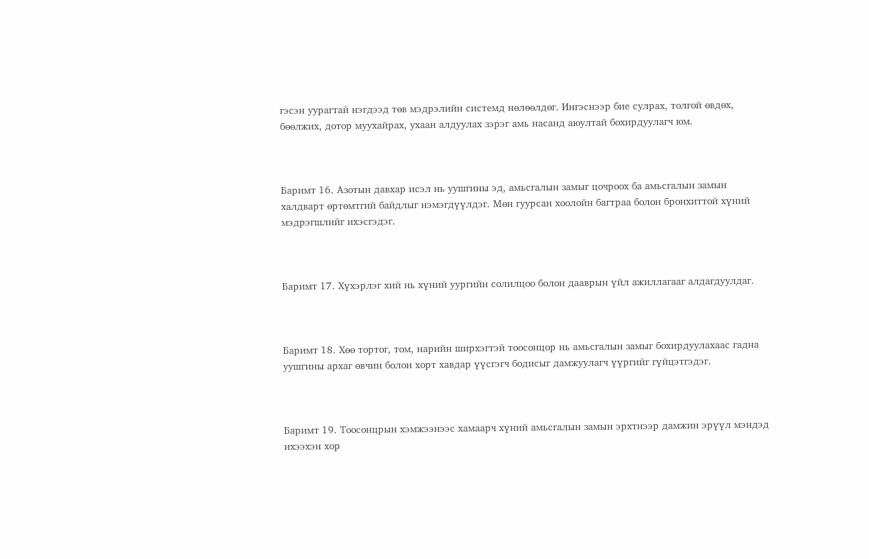гэсэн уурагтай нэгдээд төв мэдрэлийн системд нөлөөлдөг. Ингэснээр бие сулрах, толгой өвдөх, бөөлжих, дотор муухайрах, ухаан алдуулах зэрэг амь насанд аюултай бохирдуулагч юм.



Баримт 16. Азотын давхар исэл нь уушгины эд, амьсгалын замыг цочроох ба амьсгалын замын халдварт өртөмтгий байдлыг нэмэгдүүлдэг. Мөн гуурсан хоолойн багтраа болон бронхиттой хүний мэдрэгшлийг ихэсгэдэг.



Баримт 17. Хүхэрлэг хий нь хүний уургийн солилцоо болон дааврын үйл ажиллагааг алдагдуулдаг.



Баримт 18. Хөө тортог, том, нарийн ширхэгтэй тоосонцор нь амьсгалын замыг бохирдуулахаас гадна уушгины архаг өвчин болон хорт хавдар үүсгэгч бодисыг дамжуулагч үүргийг гүйцэтгэдэг.



Баримт 19. Тоосонцрын хэмжээнээс хамаарч хүний амьсгалын замын эрхтнээр дамжин эрүүл мэндэд ихээхэн хор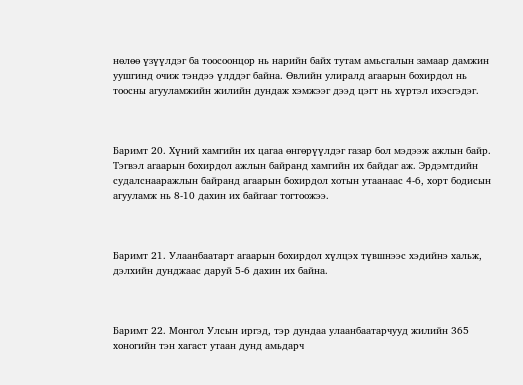нөлөө үзүүлдэг ба тоосоонцор нь нарийн байх тутам амьсгалын замаар дамжин уушгинд очиж тэндээ үлддэг байна. Өвлийн улиралд агаарын бохирдол нь тоосны агууламжийн жилийн дундаж хэмжээг дээд цэгт нь хүртэл ихэсгэдэг.



Баримт 20. Хүний хамгийн их цагаа өнгөрүүлдэг газар бол мэдээж ажлын байр. Тэгвэл агаарын бохирдол ажлын байранд хамгийн их байдаг аж. Эрдэмтдийн судалснааражлын байранд агаарын бохирдол хотын утаанаас 4-6, хорт бодисын агууламж нь 8-10 дахин их байгааг тогтоожээ.



Баримт 21. Улаанбаатарт агаарын бохирдол хүлцэх түвшнээс хэдийнэ хальж, дэлхийн дунджаас даруй 5-6 дахин их байна.



Баримт 22. Монгол Улсын иргэд, тэр дундаа улаанбаатарчууд жилийн 365 хоногийн тэн хагаст утаан дунд амьдарч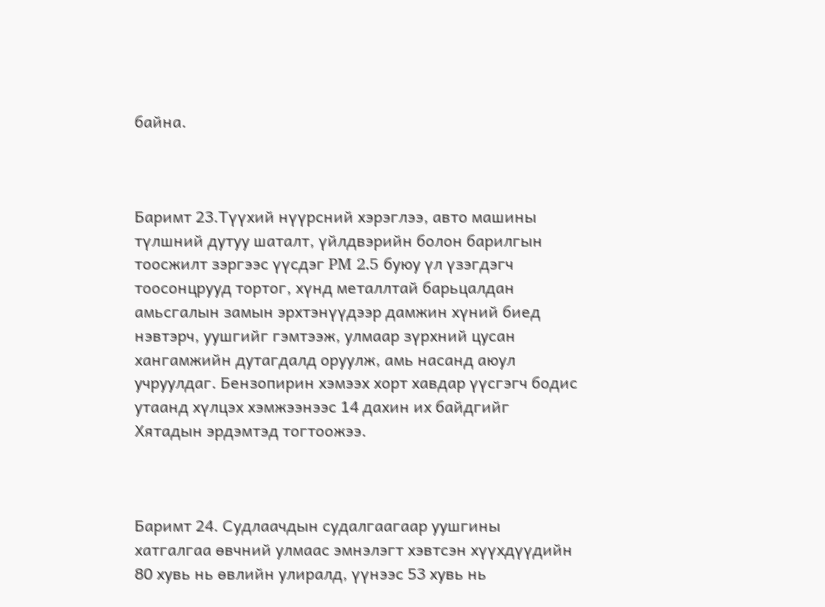байна.



Баримт 23.Түүхий нүүрсний хэрэглээ, авто машины түлшний дутуу шаталт, үйлдвэрийн болон барилгын тоосжилт зэргээс үүсдэг PM 2.5 буюу үл үзэгдэгч тоосонцрууд тортог, хүнд металлтай барьцалдан амьсгалын замын эрхтэнүүдээр дамжин хүний биед нэвтэрч, уушгийг гэмтээж, улмаар зүрхний цусан хангамжийн дутагдалд оруулж, амь насанд аюул учруулдаг. Бензопирин хэмээх хорт хавдар үүсгэгч бодис утаанд хүлцэх хэмжээнээс 14 дахин их байдгийг Хятадын эрдэмтэд тогтоожээ.



Баримт 24. Судлаачдын судалгаагаар уушгины хатгалгаа өвчний улмаас эмнэлэгт хэвтсэн хүүхдүүдийн 80 хувь нь өвлийн улиралд, үүнээс 53 хувь нь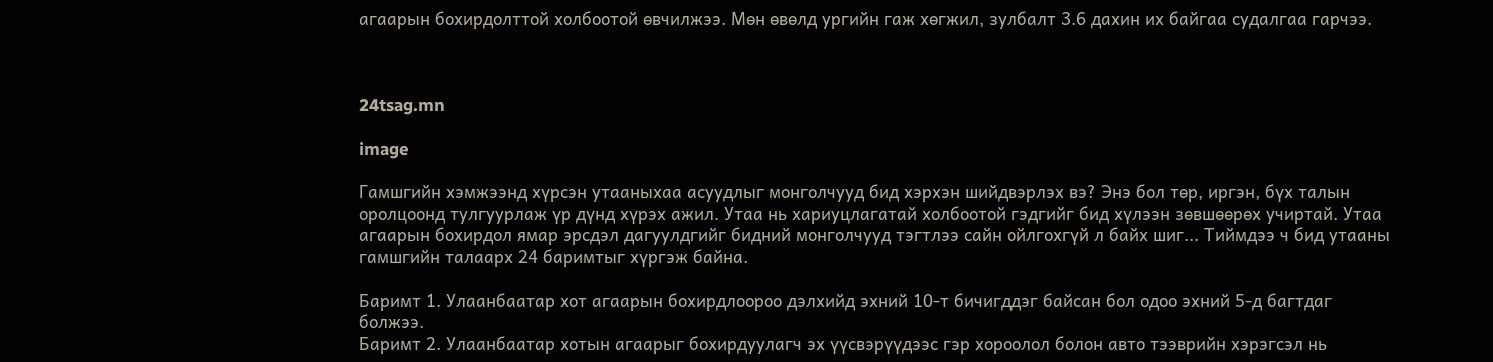агаарын бохирдолттой холбоотой өвчилжээ. Мөн өвөлд ургийн гаж хөгжил, зулбалт 3.6 дахин их байгаа судалгаа гарчээ.



24tsag.mn

image

Гамшгийн хэмжээнд хүрсэн утааныхаа асуудлыг монголчууд бид хэрхэн шийдвэрлэх вэ? Энэ бол төр, иргэн, бүх талын оролцоонд тулгуурлаж үр дүнд хүрэх ажил. Утаа нь хариуцлагатай холбоотой гэдгийг бид хүлээн зөвшөөрөх учиртай. Утаа агаарын бохирдол ямар эрсдэл дагуулдгийг бидний монголчууд тэгтлээ сайн ойлгохгүй л байх шиг... Тиймдээ ч бид утааны гамшгийн талаарх 24 баримтыг хүргэж байна.

Баримт 1. Улаанбаатар хот агаарын бохирдлоороо дэлхийд эхний 10-т бичигддэг байсан бол одоо эхний 5-д багтдаг болжээ.
Баримт 2. Улаанбаатар хотын агаарыг бохирдуулагч эх үүсвэрүүдээс гэр хороолол болон авто тээврийн хэрэгсэл нь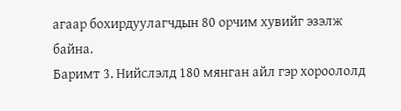агаар бохирдуулагчдын 80 орчим хувийг эзэлж байна.
Баримт 3. Нийслэлд 180 мянган айл гэр хороололд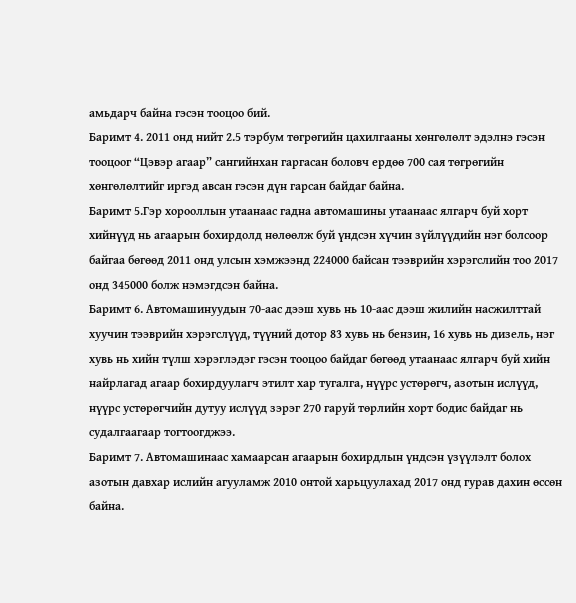амьдарч байна гэсэн тооцоо бий.
Баримт 4. 2011 онд нийт 2.5 тэрбум төгрөгийн цахилгааны хөнгөлөлт эдэлнэ гэсэн тооцоог “Цэвэр агаар” сангийнхан гаргасан боловч ердөө 700 сая төгрөгийн хөнгөлөлтийг иргэд авсан гэсэн дүн гарсан байдаг байна.
Баримт 5.Гэр хорооллын утаанаас гадна автомашины утаанаас ялгарч буй хорт хийнүүд нь агаарын бохирдолд нөлөөлж буй үндсэн хүчин зүйлүүдийн нэг болсоор байгаа бөгөөд 2011 онд улсын хэмжээнд 224000 байсан тээврийн хэрэгслийн тоо 2017 онд 345000 болж нэмэгдсэн байна.
Баримт 6. Автомашинуудын 70-аас дээш хувь нь 10-аас дээш жилийн насжилттай хуучин тээврийн хэрэгслүүд, түүний дотор 83 хувь нь бензин, 16 хувь нь дизель, нэг хувь нь хийн түлш хэрэглэдэг гэсэн тооцоо байдаг бөгөөд утаанаас ялгарч буй хийн найрлагад агаар бохирдуулагч этилт хар тугалга, нүүрс устөрөгч, азотын ислүүд, нүүрс устөрөгчийн дутуу ислүүд зэрэг 270 гаруй төрлийн хорт бодис байдаг нь судалгаагаар тогтоогджээ.
Баримт 7. Автомашинаас хамаарсан агаарын бохирдлын үндсэн үзүүлэлт болох азотын давхар ислийн агууламж 2010 онтой харьцуулахад 2017 онд гурав дахин өссөн байна.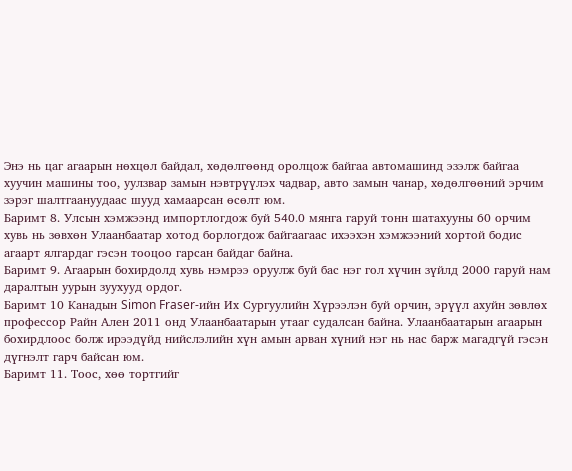Энэ нь цаг агаарын нөхцөл байдал, хөдөлгөөнд оролцож байгаа автомашинд эзэлж байгаа хуучин машины тоо, уулзвар замын нэвтрүүлэх чадвар, авто замын чанар, хөдөлгөөний эрчим зэрэг шалтгаануудаас шууд хамаарсан өсөлт юм.
Баримт 8. Улсын хэмжээнд импортлогдож буй 540.0 мянга гаруй тонн шатахууны 60 орчим хувь нь зөвхөн Улаанбаатар хотод борлогдож байгаагаас ихээхэн хэмжээний хортой бодис агаарт ялгардаг гэсэн тооцоо гарсан байдаг байна.
Баримт 9. Агаарын бохирдолд хувь нэмрээ оруулж буй бас нэг гол хүчин зүйлд 2000 гаруй нам даралтын уурын зуухууд ордог.
Баримт 10 Канадын Simon Fraser-ийн Их Сургуулийн Хүрээлэн буй орчин, эрүүл ахуйн зөвлөх профессор Райн Ален 2011 онд Улаанбаатарын утааг судалсан байна. Улаанбаатарын агаарын бохирдлоос болж ирээдүйд нийслэлийн хүн амын арван хүний нэг нь нас барж магадгүй гэсэн дүгнэлт гарч байсан юм.
Баримт 11. Тоос, хөө тортгийг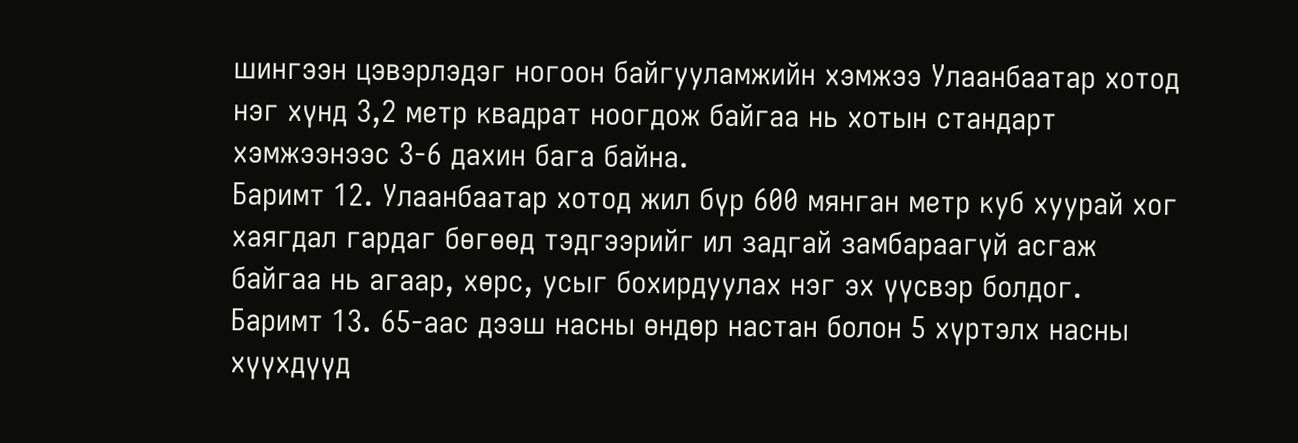шингээн цэвэрлэдэг ногоон байгууламжийн хэмжээ Улаанбаатар хотод нэг хүнд 3,2 метр квадрат ноогдож байгаа нь хотын стандарт хэмжээнээс 3-6 дахин бага байна.
Баримт 12. Улаанбаатар хотод жил бүр 600 мянган метр куб хуурай хог хаягдал гардаг бөгөөд тэдгээрийг ил задгай замбараагүй асгаж байгаа нь агаар, хөрс, усыг бохирдуулах нэг эх үүсвэр болдог.
Баримт 13. 65-аас дээш насны өндөр настан болон 5 хүртэлх насны хүүхдүүд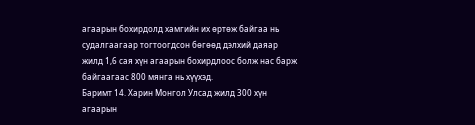агаарын бохирдолд хамгийн их өртөж байгаа нь судалгаагаар тогтоогдсон бөгөөд дэлхий даяар жилд 1,6 сая хүн агаарын бохирдлоос болж нас барж байгаагаас 800 мянга нь хүүхэд.
Баримт 14. Харин Монгол Улсад жилд 300 хүн агаарын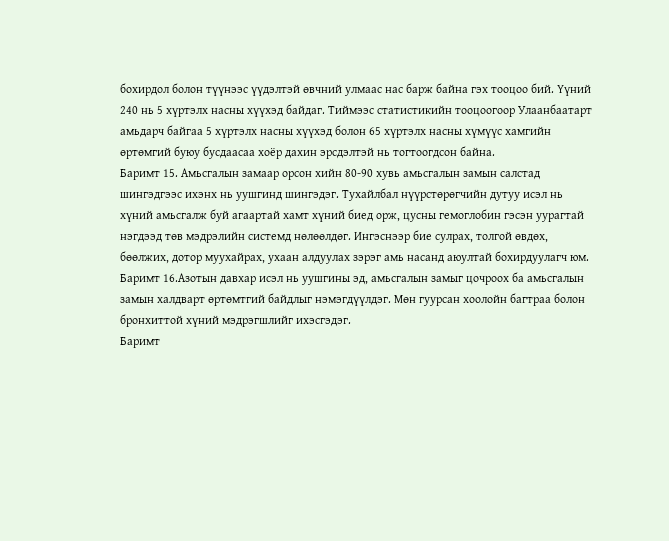бохирдол болон түүнээс үүдэлтэй өвчний улмаас нас барж байна гэх тооцоо бий. Үүний 240 нь 5 хүртэлх насны хүүхэд байдаг. Тиймээс статистикийн тооцоогоор Улаанбаатарт амьдарч байгаа 5 хүртэлх насны хүүхэд болон 65 хүртэлх насны хүмүүс хамгийн өртөмгий буюу бусдаасаа хоёр дахин эрсдэлтэй нь тогтоогдсон байна.
Баримт 15. Амьсгалын замаар орсон хийн 80-90 хувь амьсгалын замын салстад шингэдгээс ихэнх нь уушгинд шингэдэг. Тухайлбал нүүрстөрөгчийн дутуу исэл нь хүний амьсгалж буй агаартай хамт хүний биед орж, цусны гемоглобин гэсэн уурагтай нэгдээд төв мэдрэлийн системд нөлөөлдөг. Ингэснээр бие сулрах, толгой өвдөх, бөөлжих, дотор муухайрах, ухаан алдуулах зэрэг амь насанд аюултай бохирдуулагч юм.
Баримт 16.Азотын давхар исэл нь уушгины эд, амьсгалын замыг цочроох ба амьсгалын замын халдварт өртөмтгий байдлыг нэмэгдүүлдэг. Мөн гуурсан хоолойн багтраа болон бронхиттой хүний мэдрэгшлийг ихэсгэдэг.
Баримт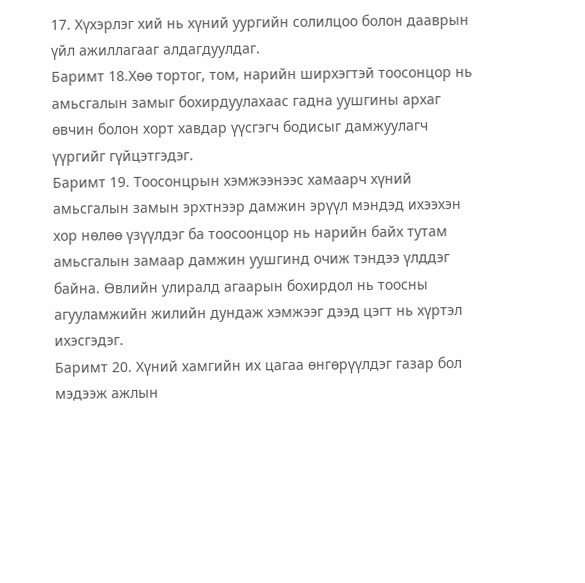17. Хүхэрлэг хий нь хүний уургийн солилцоо болон дааврын үйл ажиллагааг алдагдуулдаг.
Баримт 18.Хөө тортог, том, нарийн ширхэгтэй тоосонцор нь амьсгалын замыг бохирдуулахаас гадна уушгины архаг өвчин болон хорт хавдар үүсгэгч бодисыг дамжуулагч үүргийг гүйцэтгэдэг.
Баримт 19. Тоосонцрын хэмжээнээс хамаарч хүний амьсгалын замын эрхтнээр дамжин эрүүл мэндэд ихээхэн хор нөлөө үзүүлдэг ба тоосоонцор нь нарийн байх тутам амьсгалын замаар дамжин уушгинд очиж тэндээ үлддэг байна. Өвлийн улиралд агаарын бохирдол нь тоосны агууламжийн жилийн дундаж хэмжээг дээд цэгт нь хүртэл ихэсгэдэг.
Баримт 20. Хүний хамгийн их цагаа өнгөрүүлдэг газар бол мэдээж ажлын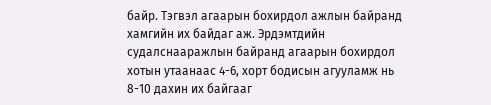байр. Тэгвэл агаарын бохирдол ажлын байранд хамгийн их байдаг аж. Эрдэмтдийн судалснааражлын байранд агаарын бохирдол хотын утаанаас 4-6, хорт бодисын агууламж нь 8-10 дахин их байгааг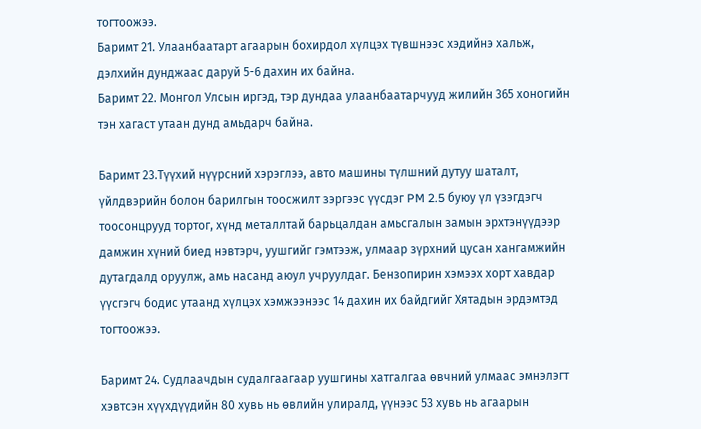тогтоожээ.
Баримт 21. Улаанбаатарт агаарын бохирдол хүлцэх түвшнээс хэдийнэ хальж, дэлхийн дунджаас даруй 5-6 дахин их байна.
Баримт 22. Монгол Улсын иргэд, тэр дундаа улаанбаатарчууд жилийн 365 хоногийн тэн хагаст утаан дунд амьдарч байна.

Баримт 23.Түүхий нүүрсний хэрэглээ, авто машины түлшний дутуу шаталт, үйлдвэрийн болон барилгын тоосжилт зэргээс үүсдэг PM 2.5 буюу үл үзэгдэгч тоосонцрууд тортог, хүнд металлтай барьцалдан амьсгалын замын эрхтэнүүдээр дамжин хүний биед нэвтэрч, уушгийг гэмтээж, улмаар зүрхний цусан хангамжийн дутагдалд оруулж, амь насанд аюул учруулдаг. Бензопирин хэмээх хорт хавдар үүсгэгч бодис утаанд хүлцэх хэмжээнээс 14 дахин их байдгийг Хятадын эрдэмтэд тогтоожээ.

Баримт 24. Судлаачдын судалгаагаар уушгины хатгалгаа өвчний улмаас эмнэлэгт хэвтсэн хүүхдүүдийн 80 хувь нь өвлийн улиралд, үүнээс 53 хувь нь агаарын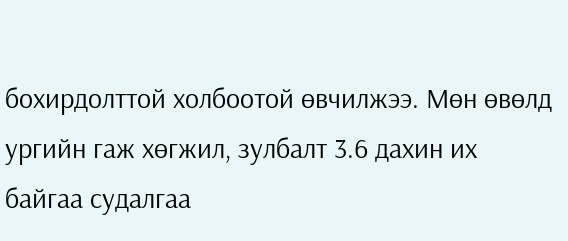бохирдолттой холбоотой өвчилжээ. Мөн өвөлд ургийн гаж хөгжил, зулбалт 3.6 дахин их байгаа судалгаа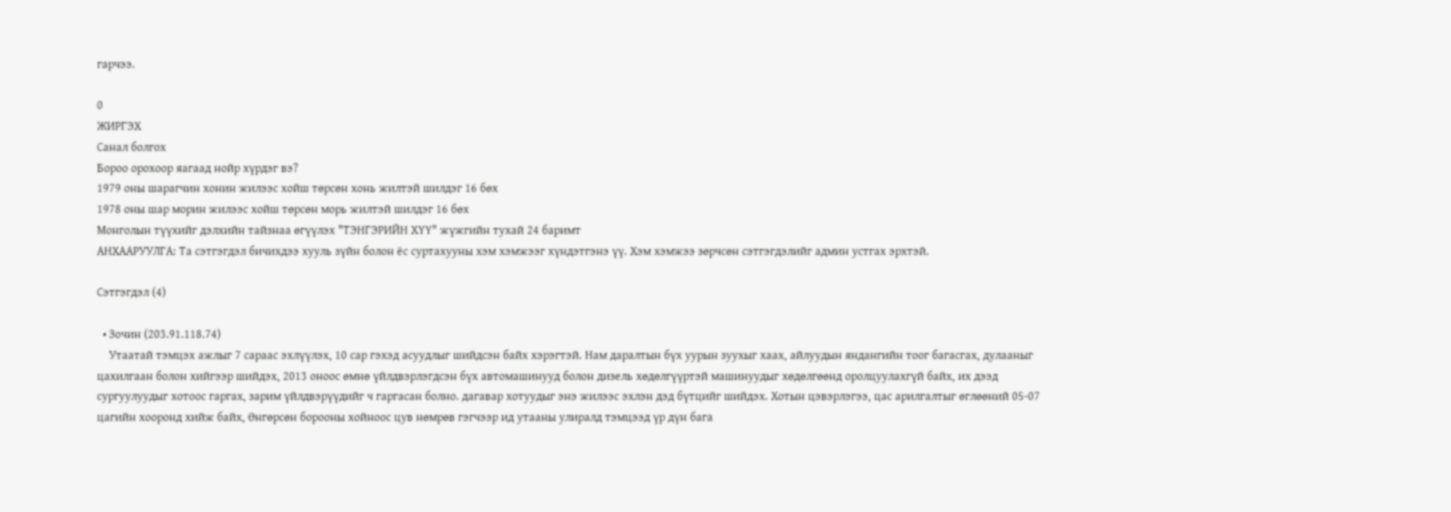гарчээ.

0
ЖИРГЭХ
Санал болгох
Бороо орохоор яагаад нойр хүрдэг вэ?
1979 оны шарагчин хонин жилээс хойш төрсөн хонь жилтэй шилдэг 16 бөх
1978 оны шар морин жилээс хойш төрсөн морь жилтэй шилдэг 16 бөх
Монголын түүхийг дэлхийн тайзнаа өгүүлэх "ТЭНГЭРИЙН ХҮҮ" жүжгийн тухай 24 баримт
АНХААРУУЛГА: Та сэтгэгдэл бичихдээ хууль зүйн болон ёс суртахууны хэм хэмжээг хүндэтгэнэ үү. Хэм хэмжээ зөрчсөн сэтгэгдэлийг админ устгах эрхтэй.

Сэтгэгдэл (4)

  • Зочин (203.91.118.74)
    Утаатай тэмцэх ажлыг 7 сараас эхлүүлэх, 10 сар гэхэд асуудлыг шийдсэн байх хэрэгтэй. Нам даралтын бүх уурын зуухыг хаах, айлуудын яндангийн тоог багасгах, дулааныг цахилгаан болон хийгээр шийдэх, 2013 оноос өмнө үйлдвэрлэгдсэн бүх автомашинууд болон дизель хөдөлгүүртэй машинуудыг хөдөлгөөнд оролцуулахгүй байх, их дээд сургуулуудыг хотоос гаргах, зарим үйлдвэрүүдийг ч гаргасан болно. дагавар хотуудыг энэ жилээс эхлэн дэд бүтцийг шийдэх. Хотын цэвэрлэгээ, цас арилгалтыг өглөөний 05-07 цагийн хооронд хийж байх, Өнгөрсөн борооны хойноос цув нөмрөв гэгчээр ид утааны улиралд тэмцээд үр дүн бага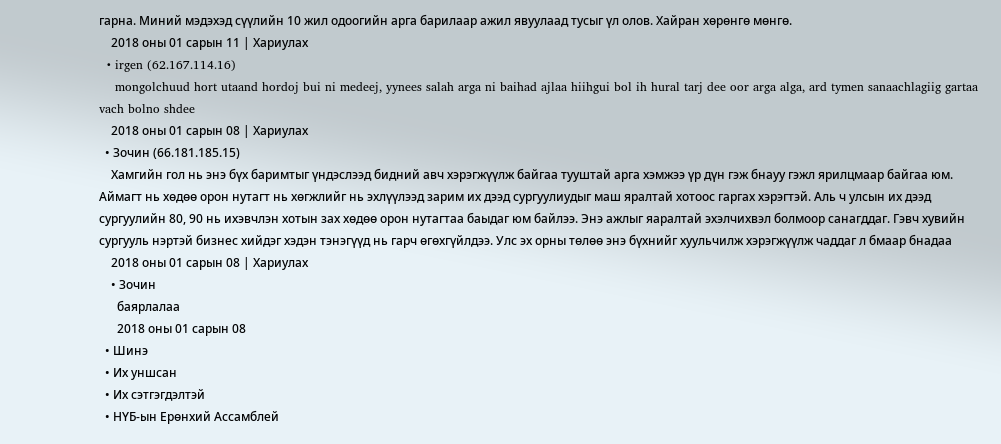гарна. Миний мэдэхэд сүүлийн 10 жил одоогийн арга барилаар ажил явуулаад тусыг үл олов. Хайран хөрөнгө мөнгө.
    2018 оны 01 сарын 11 | Хариулах
  • irgen (62.167.114.16)
    mongolchuud hort utaand hordoj bui ni medeej, yynees salah arga ni baihad ajlaa hiihgui bol ih hural tarj dee oor arga alga, ard tymen sanaachlagiig gartaa vach bolno shdee
    2018 оны 01 сарын 08 | Хариулах
  • Зочин (66.181.185.15)
    Хамгийн гол нь энэ бүх баримтыг үндэслээд бидний авч хэрэгжүүлж байгаа тууштай арга хэмжээ үр дүн гэж бнауу гэжл ярилцмаар байгаа юм. Аймагт нь хөдөө орон нутагт нь хөгжлийг нь эхлүүлээд зарим их дээд сургуулиудыг маш яралтай хотоос гаргах хэрэгтэй. Аль ч улсын их дээд сургуулийн 80, 90 нь ихэвчлэн хотын зах хөдөө орон нутагтаа баыдаг юм байлээ. Энэ ажлыг яаралтай эхэлчихвэл болмоор санагддаг. Гэвч хувийн сургууль нэртэй бизнес хийдэг хэдэн тэнэгүүд нь гарч өгөхгүйлдээ. Улс эх орны төлөө энэ бүхнийг хуульчилж хэрэгжүүлж чаддаг л бмаар бнадаа
    2018 оны 01 сарын 08 | Хариулах
    • Зочин
      баярлалаа
      2018 оны 01 сарын 08
  • Шинэ
  • Их уншсан
  • Их сэтгэгдэлтэй
  • НҮБ-ын Ерөнхий Ассамблей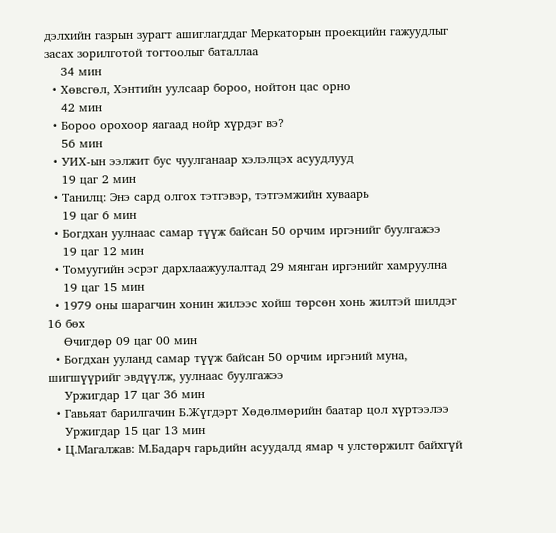дэлхийн газрын зурагт ашиглагддаг Меркаторын проекцийн гажуудлыг засах зорилготой тогтоолыг баталлаа
    34 мин
  • Хөвсгөл, Хэнтийн уулсаар бороо, нойтон цас орно
    42 мин
  • Бороо орохоор яагаад нойр хүрдэг вэ?
    56 мин
  • УИХ-ын ээлжит бус чуулганаар хэлэлцэх асуудлууд
    19 цаг 2 мин
  • Танилц: Энэ сард олгох тэтгэвэр, тэтгэмжийн хуваарь
    19 цаг 6 мин
  • Богдхан уулнаас самар түүж байсан 50 орчим иргэнийг буулгажээ
    19 цаг 12 мин
  • Томуугийн эсрэг дархлаажуулалтад 29 мянган иргэнийг хамруулна
    19 цаг 15 мин
  • 1979 оны шарагчин хонин жилээс хойш төрсөн хонь жилтэй шилдэг 16 бөх
    Өчигдөр 09 цаг 00 мин
  • Богдхан ууланд самар түүж байсан 50 орчим иргэний муна, шигшүүрийг эвдүүлж, уулнаас буулгажээ
    Уржигдар 17 цаг 36 мин
  • Гавьяат барилгачин Б.Жүгдэрт Хөдөлмөрийн баатар цол хүртээлээ
    Уржигдар 15 цаг 13 мин
  • Ц.Магалжав: М.Бадарч гарьдийн асуудалд ямар ч улстөржилт байхгүй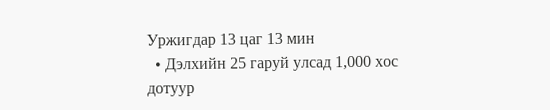Уржигдар 13 цаг 13 мин
  • Дэлхийн 25 гаруй улсад 1,000 хос дотуур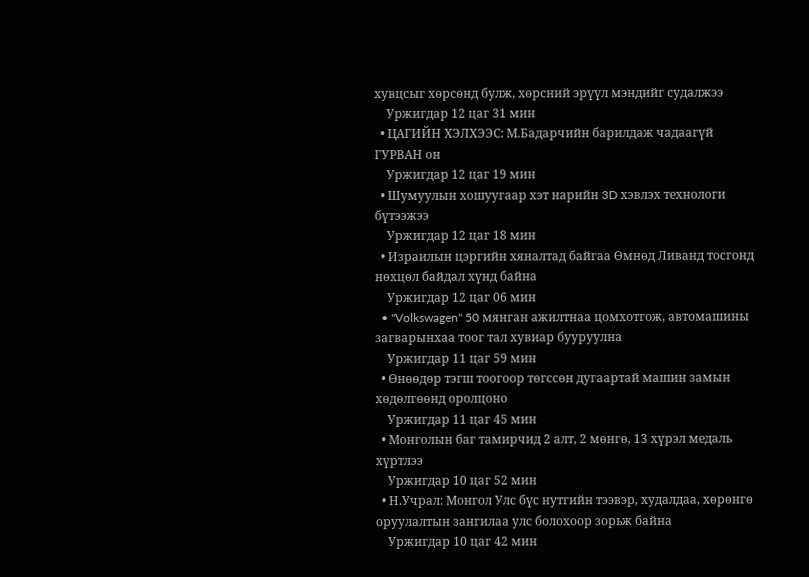хувцсыг хөрсөнд булж, хөрсний эрүүл мэндийг судалжээ
    Уржигдар 12 цаг 31 мин
  • ЦАГИЙН ХЭЛХЭЭС: М.Бадарчийн барилдаж чадаагүй ГУРВАН он
    Уржигдар 12 цаг 19 мин
  • Шумуулын хошуугаар хэт нарийн 3D хэвлэх технологи бүтээжээ
    Уржигдар 12 цаг 18 мин
  • Израилын цэргийн хяналтад байгаа Өмнөд Ливанд тосгонд нөхцөл байдал хүнд байна
    Уржигдар 12 цаг 06 мин
  • "Volkswagen" 50 мянган ажилтнаа цомхотгож, автомашины загварынхаа тоог тал хувиар бууруулна
    Уржигдар 11 цаг 59 мин
  • Өнөөдөр тэгш тоогоор төгссөн дугаартай машин замын хөдөлгөөнд оролцоно
    Уржигдар 11 цаг 45 мин
  • Монголын баг тамирчид 2 алт, 2 мөнгө, 13 хүрэл медаль хүртлээ
    Уржигдар 10 цаг 52 мин
  • Н.Учрал: Монгол Улс бүс нутгийн тээвэр, худалдаа, хөрөнгө оруулалтын зангилаа улс болохоор зорьж байна
    Уржигдар 10 цаг 42 мин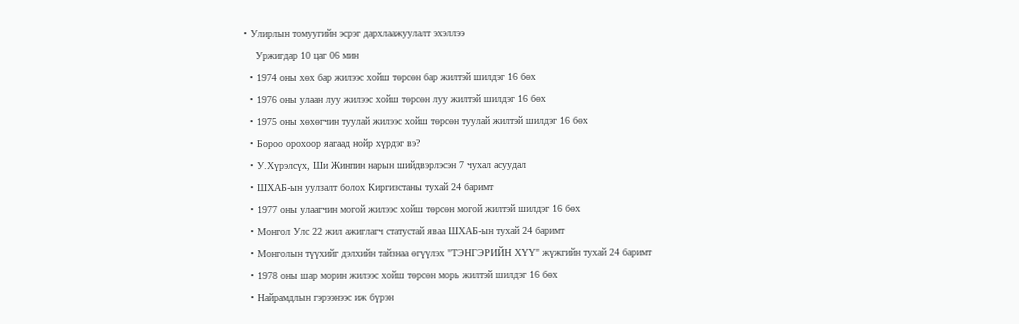• Улирлын томуугийн эсрэг дархлаажуулалт эхэллээ
    Уржигдар 10 цаг 06 мин
  • 1974 оны хөх бар жилээс хойш төрсөн бар жилтэй шилдэг 16 бөх
  • 1976 оны улаан луу жилээс хойш төрсөн луу жилтэй шилдэг 16 бөх
  • 1975 оны хөхөгчин туулай жилээс хойш төрсөн туулай жилтэй шилдэг 16 бөх
  • Бороо орохоор яагаад нойр хүрдэг вэ?
  • У.Хүрэлсүх, Ши Жинпин нарын шийдвэрлэсэн 7 чухал асуудал
  • ШХАБ-ын уулзалт болох Киргизстаны тухай 24 баримт
  • 1977 оны улаагчин могой жилээс хойш төрсөн могой жилтэй шилдэг 16 бөх
  • Монгол Улс 22 жил ажиглагч статустай яваа ШХАБ-ын тухай 24 баримт
  • Монголын түүхийг дэлхийн тайзнаа өгүүлэх "ТЭНГЭРИЙН ХҮҮ" жүжгийн тухай 24 баримт
  • 1978 оны шар морин жилээс хойш төрсөн морь жилтэй шилдэг 16 бөх
  • Найрамдлын гэрээнээс иж бүрэн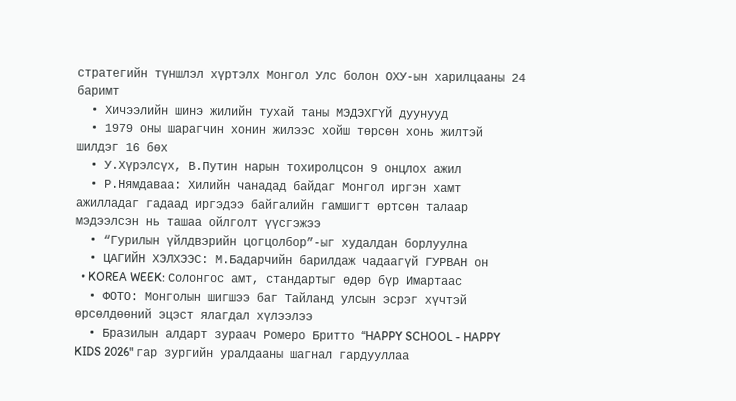стратегийн түншлэл хүртэлх Монгол Улс болон ОХУ-ын харилцааны 24 баримт
  • Хичээлийн шинэ жилийн тухай таны МЭДЭХГҮЙ дуунууд
  • 1979 оны шарагчин хонин жилээс хойш төрсөн хонь жилтэй шилдэг 16 бөх
  • У.Хүрэлсүх, В.Путин нарын тохиролцсон 9 онцлох ажил
  • Р.Нямдаваа: Хилийн чанадад байдаг Монгол иргэн хамт ажилладаг гадаад иргэдээ байгалийн гамшигт өртсөн талаар мэдээлсэн нь ташаа ойлголт үүсгэжээ
  • “Гурилын үйлдвэрийн цогцолбор”-ыг худалдан борлуулна
  • ЦАГИЙН ХЭЛХЭЭС: М.Бадарчийн барилдаж чадаагүй ГУРВАН он
  • KOREA WEEK: Солонгос амт, стандартыг өдөр бүр Имартаас
  • ФОТО: Монголын шигшээ баг Тайланд улсын эсрэг хүчтэй өрсөлдөөний эцэст ялагдал хүлээлээ
  • Бразилын алдарт зураач Ромеро Бритто “HAPPY SCHOOL - HAPPY KIDS 2026" гар зургийн уралдааны шагнал гардууллаа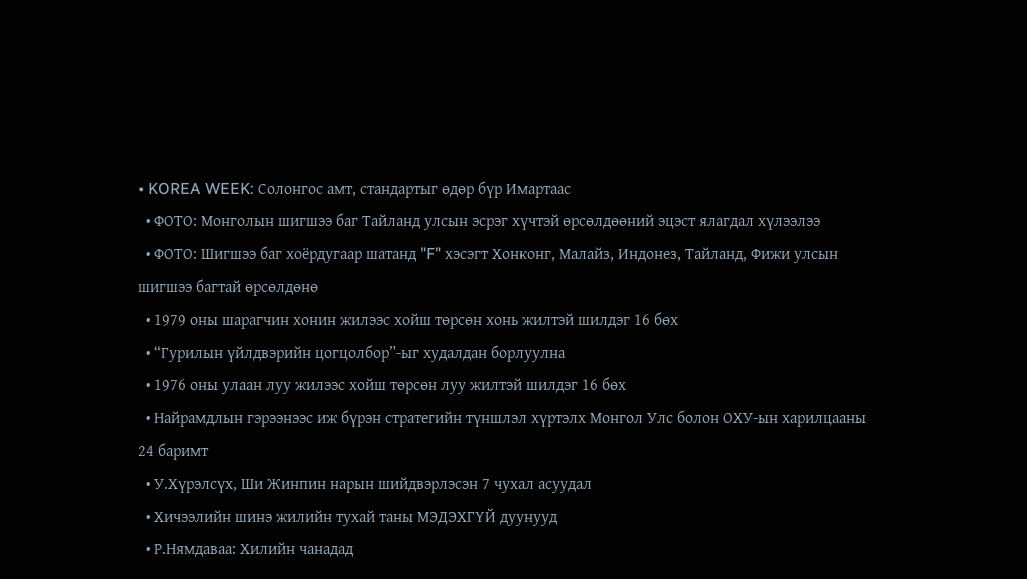• KOREA WEEK: Солонгос амт, стандартыг өдөр бүр Имартаас
  • ФОТО: Монголын шигшээ баг Тайланд улсын эсрэг хүчтэй өрсөлдөөний эцэст ялагдал хүлээлээ
  • ФОТО: Шигшээ баг хоёрдугаар шатанд "F" хэсэгт Хонконг, Малайз, Индонез, Тайланд, Фижи улсын шигшээ багтай өрсөлдөнө
  • 1979 оны шарагчин хонин жилээс хойш төрсөн хонь жилтэй шилдэг 16 бөх
  • “Гурилын үйлдвэрийн цогцолбор”-ыг худалдан борлуулна
  • 1976 оны улаан луу жилээс хойш төрсөн луу жилтэй шилдэг 16 бөх
  • Найрамдлын гэрээнээс иж бүрэн стратегийн түншлэл хүртэлх Монгол Улс болон ОХУ-ын харилцааны 24 баримт
  • У.Хүрэлсүх, Ши Жинпин нарын шийдвэрлэсэн 7 чухал асуудал
  • Хичээлийн шинэ жилийн тухай таны МЭДЭХГҮЙ дуунууд
  • Р.Нямдаваа: Хилийн чанадад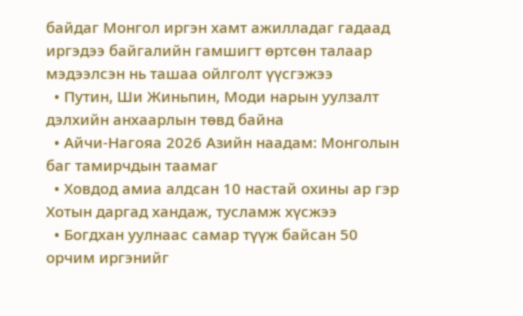байдаг Монгол иргэн хамт ажилладаг гадаад иргэдээ байгалийн гамшигт өртсөн талаар мэдээлсэн нь ташаа ойлголт үүсгэжээ
  • Путин, Ши Жиньпин, Моди нарын уулзалт дэлхийн анхаарлын төвд байна
  • Айчи-Нагояа 2026 Азийн наадам: Монголын баг тамирчдын таамаг
  • Ховдод амиа алдсан 10 настай охины ар гэр Хотын даргад хандаж, тусламж хүсжээ
  • Богдхан уулнаас самар түүж байсан 50 орчим иргэнийг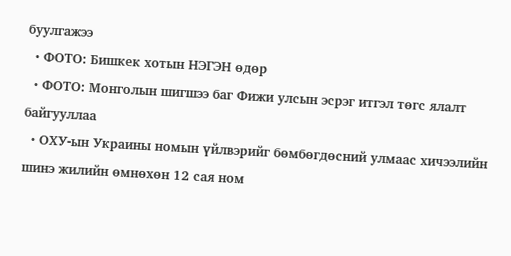буулгажээ
  • ФОТО: Бишкек хотын НЭГЭН өдөр
  • ФОТО: Монголын шигшээ баг Фижи улсын эсрэг итгэл төгс ялалт байгууллаа
  • ОХУ-ын Украины номын үйлвэрийг бөмбөгдөсний улмаас хичээлийн шинэ жилийн өмнөхөн 12 сая ном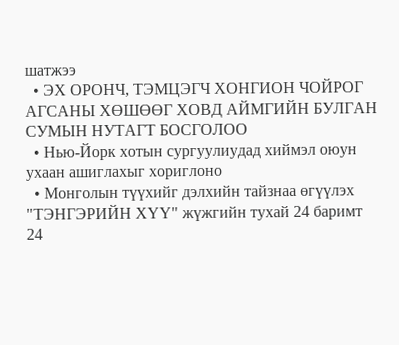шатжээ
  • ЭХ ОРОНЧ, ТЭМЦЭГЧ ХОНГИОН ЧОЙРОГ АГСАНЫ ХӨШӨӨГ ХОВД АЙМГИЙН БУЛГАН СУМЫН НУТАГТ БОСГОЛОО
  • Нью-Йорк хотын сургуулиудад хиймэл оюун ухаан ашиглахыг хориглоно
  • Монголын түүхийг дэлхийн тайзнаа өгүүлэх "ТЭНГЭРИЙН ХҮҮ" жүжгийн тухай 24 баримт
24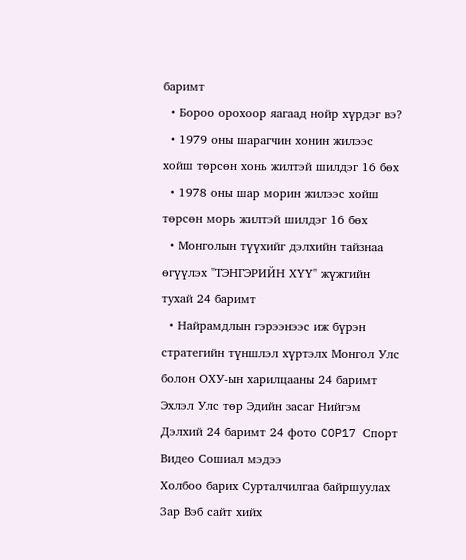баримт
  • Бороо орохоор яагаад нойр хүрдэг вэ?
  • 1979 оны шарагчин хонин жилээс хойш төрсөн хонь жилтэй шилдэг 16 бөх
  • 1978 оны шар морин жилээс хойш төрсөн морь жилтэй шилдэг 16 бөх
  • Монголын түүхийг дэлхийн тайзнаа өгүүлэх "ТЭНГЭРИЙН ХҮҮ" жүжгийн тухай 24 баримт
  • Найрамдлын гэрээнээс иж бүрэн стратегийн түншлэл хүртэлх Монгол Улс болон ОХУ-ын харилцааны 24 баримт
Эхлэл Улс төр Эдийн засаг Нийгэм Дэлхий 24 баримт 24 фото COP17 Спорт Видео Сошиал мэдээ
Холбоо барих Сурталчилгаа байршуулах Зар Вэб сайт хийх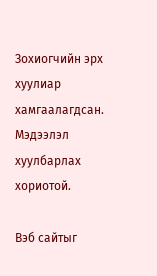Зохиогчийн эрх хуулиар хамгаалагдсан. Мэдээлэл хуулбарлах хориотой.

Вэб сайтыг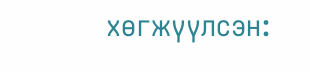хөгжүүлсэн: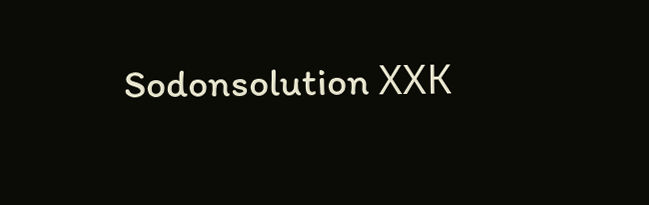Sodonsolution ХХК